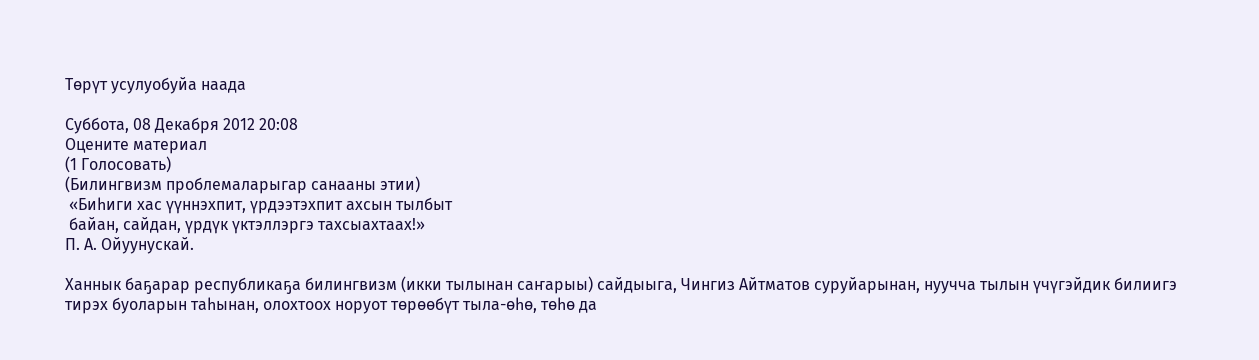Төрүт усулуобуйа наада

Суббота, 08 Декабря 2012 20:08
Оцените материал
(1 Голосовать)
(Билингвизм проблемаларыгар санааны этии)
 «Биһиги хас үүннэхпит, үрдээтэхпит ахсын тылбыт
 байан, сайдан, үрдүк үктэллэргэ тахсыахтаах!»
П. А. Ойуунускай.

Ханнык баҕарар республикаҕа билингвизм (икки тылынан саҥарыы) сайдыыга, Чингиз Айтматов суруйарынан, нуучча тылын үчүгэйдик билиигэ тирэх буоларын таһынан, олохтоох норуот төрөөбүт тыла-өһө, төһө да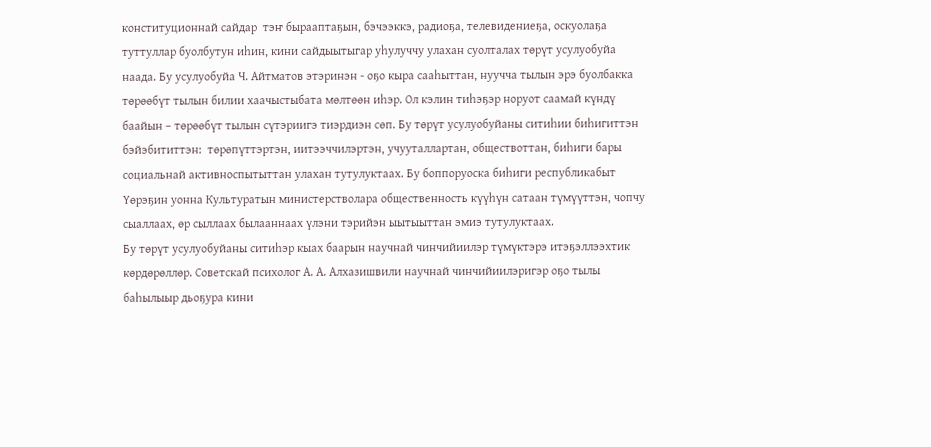конституционнай сайдар  тэҥ бырааптаҕын, бэчээккэ, радиоҕа, телевидениеҕа, оскуолаҕа туттуллар буолбутун иһин, кини сайдыытыгар уһулуччу улахан суолталах төрүт усулуобуйа наада. Бу усулуобуйа Ч. Айтматов этэринэн - оҕо кыра сааһыттан, нуучча тылын эрэ буолбакка төрөөбүт тылын билии хаачыстыбата мөлтөөн иһэр. Ол кэлин тиһэҕэр норуот саамай күндү баайын – төрөөбүт тылын сүтэриигэ тиэрдиэн сөп. Бу төрүт усулуобуйаны ситиһии биһигиттэн бэйэбититтэн:  төрөпүттэртэн, иитээччилэртэн, учууталлартан, обществоттан, биһиги бары социальнай активноспытыттан улахан тутулуктаах. Бу боппоруоска биһиги республикабыт Үөрэҕин уонна Культуратын министерстволара общественность күүһүн сатаан түмүүттэн, чопчу сыаллаах, өр сыллаах былааннаах үлэни тэрийэн ыытыыттан эмиэ тутулуктаах.
Бу төрүт усулуобуйаны ситиһэр кыах баарын научнай чинчийиилэр түмүктэрэ итэҕэллээхтик көрдөрөллөр. Советскай психолог А. А. Алхазишвили научнай чинчийиилэригэр оҕо тылы баһылыыр дьоҕура кини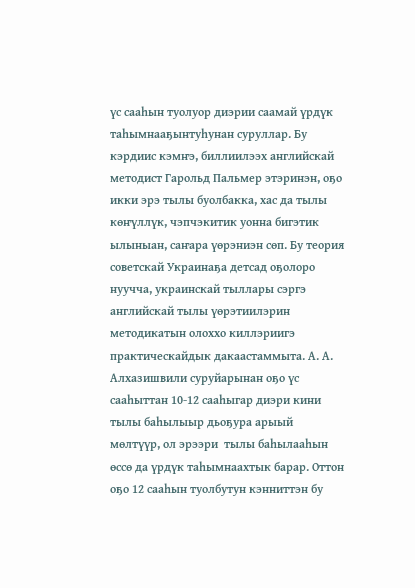үс сааһын туолуор диэрии саамай үрдүк таһымнааҕынтуһунан суруллар. Бу кэрдиис кэмҥэ, биллиилээх английскай методист Гарольд Пальмер этэринэн, оҕо икки эрэ тылы буолбакка, хас да тылы көҥүллүк, чэпчэкитик уонна бигэтик ылыныан, саҥара үөрэниэн сөп. Бу теория советскай Украинаҕа детсад оҕолоро нуучча, украинскай тыллары сэргэ английскай тылы үөрэтиилэрин методикатын олоххо киллэриигэ практическайдык дакаастаммыта. А. А. Алхазишвили суруйарынан оҕо үс сааһыттан 10-12 сааһыгар диэри кини тылы баһылыыр дьоҕура арыый мөлтүүр, ол эрээри  тылы баһылааһын өссө да үрдүк таһымнаахтык барар. Оттон оҕо 12 сааһын туолбутун кэнниттэн бу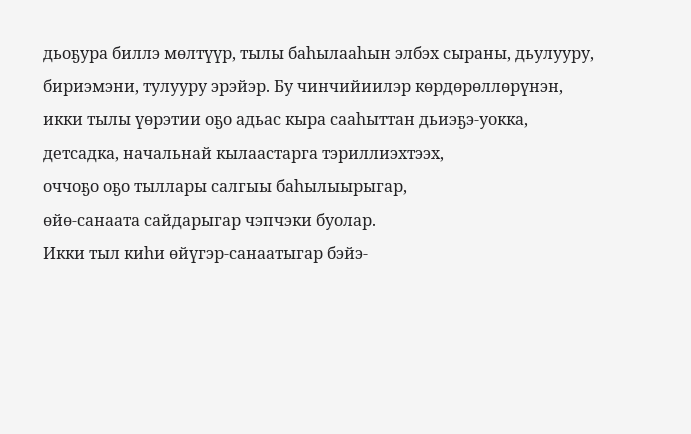дьоҕура биллэ мөлтүүр, тылы баһылааһын элбэх сыраны, дьулууру, бириэмэни, тулууру эрэйэр. Бу чинчийиилэр көрдөрөллөрүнэн,
икки тылы үөрэтии оҕо адьас кыра сааһыттан дьиэҕэ-уокка,
детсадка, начальнай кылаастарга тэриллиэхтээх,
оччоҕо оҕо тыллары салгыы баһылыырыгар,
өйө-санаата сайдарыгар чэпчэки буолар.
Икки тыл киһи өйүгэр-санаатыгар бэйэ-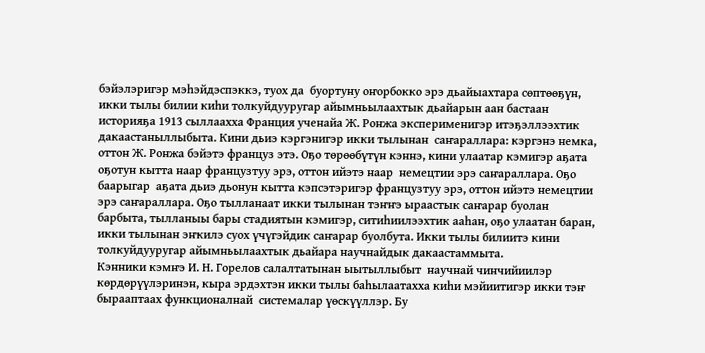бэйэлэригэр мэһэйдэспэккэ, туох да  буортуну оҥорбокко эрэ дьайыахтара сөптөөҕүн, икки тылы билии киһи толкуйдууругар айымньылаахтык дьайарын аан бастаан историяҕа 1913 сыллаахха Франция ученайа Ж. Ронжа эксперименигэр итэҕэллээхтик дакаастаныллыбыта. Кини дьиэ кэргэнигэр икки тылынан  саҥараллара: кэргэнэ немка, оттон Ж. Ронжа бэйэтэ француз этэ. Оҕо төрөөбүтүн кэннэ, кини улаатар кэмигэр аҕата оҕотун кытта наар французтуу эрэ, оттон ийэтэ наар  немецтии эрэ саҥараллара. Оҕо баарыгар  аҕата дьиэ дьонун кытта кэпсэтэригэр французтуу эрэ, оттон ийэтэ немецтии эрэ саҥараллара. Оҕо тылланаат икки тылынан тэҥҥэ ыраастык саҥарар буолан барбыта, тылланыы бары стадиятын кэмигэр, ситиһиилээхтик ааһан, оҕо улаатан баран, икки тылынан эҥкилэ суох үчүгэйдик саҥарар буолбута. Икки тылы билиитэ кини толкуйдууругар айымньылаахтык дьайара научнайдык дакаастаммыта.
Кэнники кэмҥэ И. Н. Горелов салалтатынан ыытыллыбыт  научнай чинчийиилэр көрдөрүүлэринэн, кыра эрдэхтэн икки тылы баһылаатахха киһи мэйиитигэр икки тэҥ бырааптаах функционалнай  системалар үөскүүллэр. Бу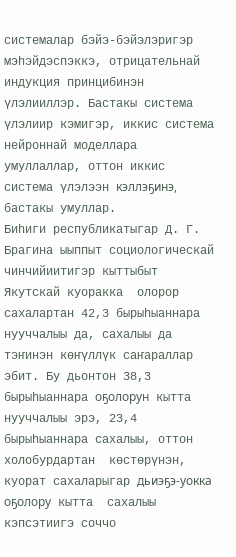системалар бэйэ-бэйэлэригэр мэһэйдэспэккэ, отрицательнай индукция принцибинэн үлэлииллэр. Бастакы система үлэлиир кэмигэр, иккис система нейроннай моделлара умуллаллар, оттон иккис система үлэлээн кэллэҕинэ, бастакы умуллар.
Биһиги республикатыгар Д. Г. Брагина ыыппыт социологическай чинчийиитигэр кыттыбыт Якутскай куоракка  олорор сахалартан 42,3 бырыһыаннара нууччалыы да, сахалыы да тэҥинэн көҥүллүк саҥараллар эбит. Бу дьонтон 38,3 бырыһыаннара оҕолорун кытта нууччалыы эрэ, 23,4 бырыһыаннара сахалыы, оттон холобурдартан  көстөрүнэн, куорат сахаларыгар дьиэҕэ-уокка оҕолору кытта  сахалыы кэпсэтиигэ соччо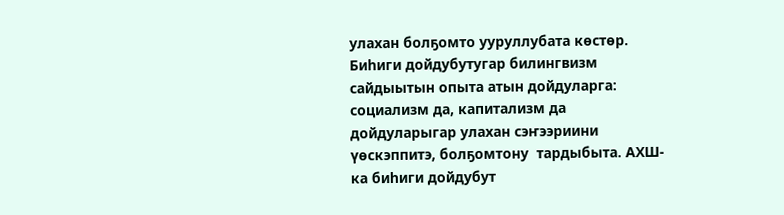улахан болҕомто ууруллубата көстөр. Биһиги дойдубутугар билингвизм сайдыытын опыта атын дойдуларга: социализм да, капитализм да дойдуларыгар улахан сэҥээриини үөскэппитэ, болҕомтону  тардыбыта. АХШ-ка биһиги дойдубут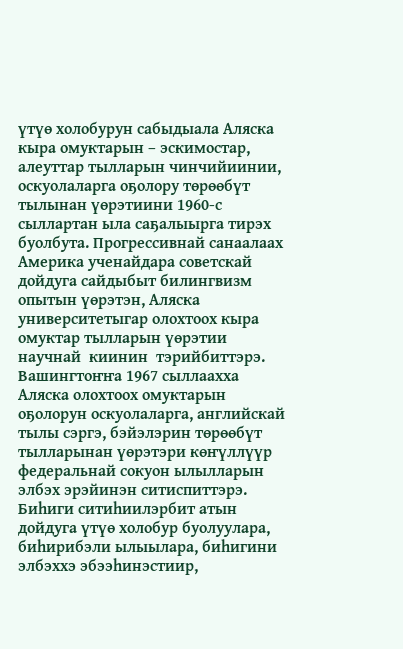үтүө холобурун сабыдыала Аляска кыра омуктарын – эскимостар, алеуттар тылларын чинчийиинии, оскуолаларга оҕолору төрөөбүт тылынан үөрэтиини 1960-с  сыллартан ыла саҕалыырга тирэх буолбута. Прогрессивнай санаалаах Америка ученайдара советскай дойдуга сайдыбыт билингвизм опытын үөрэтэн, Аляска университетыгар олохтоох кыра омуктар тылларын үөрэтии научнай  киинин  тэрийбиттэрэ. Вашингтоҥҥа 1967 сыллаахха Аляска олохтоох омуктарын оҕолорун оскуолаларга, английскай тылы сэргэ, бэйэлэрин төрөөбүт тылларынан үөрэтэри көҥүллүүр федеральнай сокуон ылылларын элбэх эрэйинэн ситиспиттэрэ.
Биһиги ситиһиилэрбит атын дойдуга үтүө холобур буолуулара, биһирибэли ылыылара, биһигини элбэххэ эбээһинэстиир,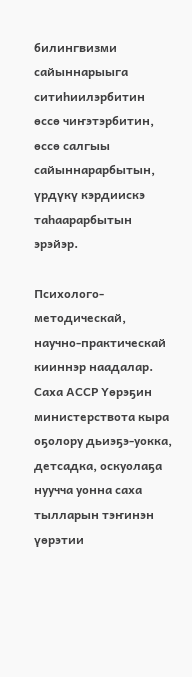билингвизми сайыннарыыга ситиһиилэрбитин өссө чиҥэтэрбитин, өссө салгыы сайыннарарбытын, үрдүкү кэрдиискэ таһаарарбытын эрэйэр.

Психолого-методическай,
научно-практическай кииннэр наадалар.
Саха АССР Үөрэҕин министерствота кыра оҕолору дьиэҕэ-уокка, детсадка, оскуолаҕа нуучча уонна саха тылларын тэҥинэн үөрэтии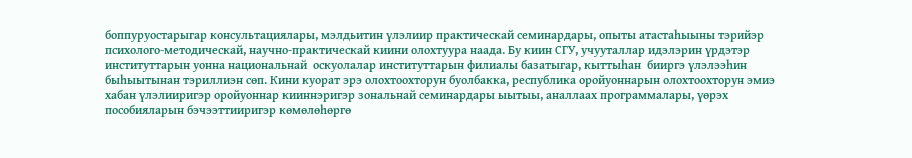боппуруостарыгар консультациялары, мэлдьитин үлэлиир практическай семинардары, опыты атастаһыыны тэрийэр психолого-методическай, научно-практическай киини олохтуура наада. Бу киин СГУ, учууталлар идэлэрин үрдэтэр институттарын уонна национальнай  оскуолалар институттарын филиалы базатыгар, кыттыһан  бииргэ үлэлээһин быһыытынан тэриллиэн сөп. Кини куорат эрэ олохтоохторун буолбакка, республика оройуоннарын олохтоохторун эмиэ хабан үлэлииригэр оройуоннар кииннэригэр зональнай семинардары ыытыы, аналлаах программалары, үөрэх пособияларын бэчээттииригэр көмөлөһөргө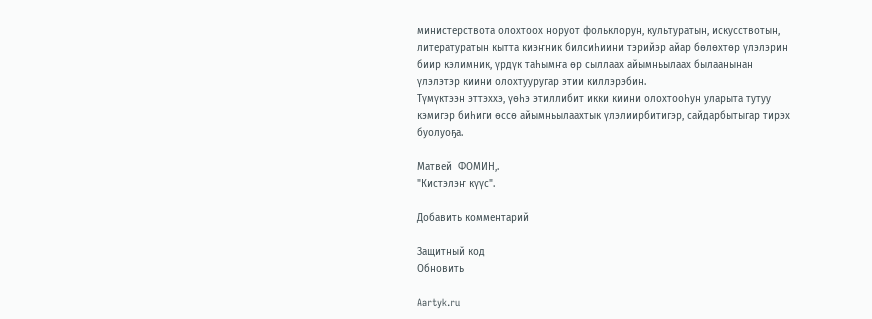министерствота олохтоох норуот фольклорун, культуратын, искусствотын, литературатын кытта киэҥник билсиһиини тэрийэр айар бөлөхтөр үлэлэрин биир кэлимник, үрдүк таһымҥа өр сыллаах айымньылаах былаанынан үлэлэтэр киини олохтууругар этии киллэрэбин.
Түмүктээн эттэххэ, үөһэ этиллибит икки киини олохтооһун уларыта тутуу кэмигэр биһиги өссө айымньылаахтык үлэлиирбитигэр, сайдарбытыгар тирэх буолуоҕа.

Матвей  ФОМИН,.
"Кистэлэҥ күүс".

Добавить комментарий

Защитный код
Обновить

Aartyk.ru